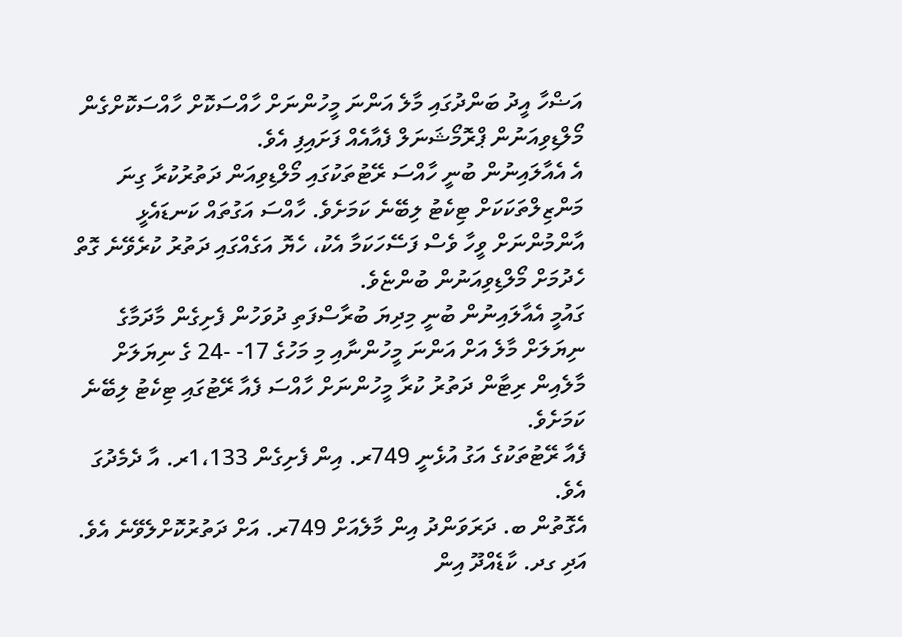އަޟްހާ އީދު ބަންދުގައި މާލެ އަންނަ މީހުންނަށް ހާއްސަކޮށް ހާއްސަކޮށްގެން މޯލްޑިވިއަނުން ޕްރޮމޯޝަނަލް ފެއާއެއް ފަށައިފި އެވެ.
އެ އެއާލައިނުން ބުނީ ހާއްސަ ރޭޓުތަކުގައި މޯލްޑިވިއަން ދަތުރުކުރާ ގިނަ މަންޒިލްތަކަކަށް ޓިކެޓު ލިބޭނެ ކަމަށެވެ. ހާއްސަ އަގުތައް ކަނޑައެޅީ އާންމުންނަށް ވީހާ ވެސް ފަސޭހަކަމާ އެކު، ހެޔޮ އަގެއްގައި ދަތުރު ކުރެވޭނެ ގޮތް ހެދުމަށް މޯލްޑިވިއަނުން ބުންޏެވެ.
ގައުމީ އެއާލައިނުން ބުނީ މިދިޔަ ބުރާސްފަތި ދުވަހުން ފެށިގެން މާދަމާގެ ނިޔަލަށް މާލެ އަށް އަންނަ މީހުންނާއި މި މަހުގެ 17- -24 ގެ ނިޔަލަށް މާލެއިން ރިޓާން ދަތުރު ކުރާ މީހުންނަށް ހާއްސަ ފެއާ ރޭޓުގައި ޓިކެޓު ލިބޭނެ ކަމަށެވެ.
ފެއާ ރޭޓުތަކުގެ އަގު އުޅެނީ 749ރ. އިން ފެށިގެން 1،133ރ. އާ ދެމެދުގަ އެވެ.
އެގޮތުން ބ. ދަރަވަންދު އިން މާލެއަށް 749ރ. އަށް ދަތުރުކޮށްލެވޭނެ އެވެ. އަދި ގދ. ކާޑެއްދޫ އިން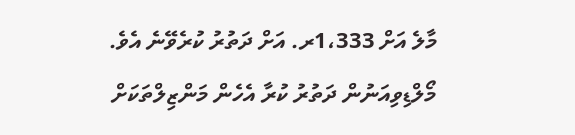މާލެ އަށް 1،333ރ. އަށް ދަތުރު ކުރެވޭނެ އެވެ. މޯލްޑިވިއަނުން ދަތުރު ކުރާ އެހެން މަންޒިލްތަކަށް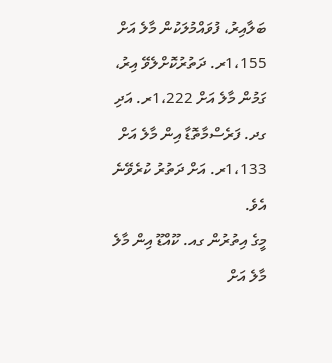ބަލާއިރު، ފުވައްމުލަކުން މާލެ އަށް 1،155ރ. ދަތުރުކޮށްލެވޭ އިރު، ގަމުން މާލެ އަށް 1،222ރ. އަދި ގދ. ފަރެސްމާތޮޑާ އިން މާލެ އަށް 1،133ރ. އަށް ދަތުރު ކުރެވޭނެ އެވެ.
މީގެ އިތުރުން ގއ. ކޫއްޑޫ އިން މާލެ މާލެ އަށް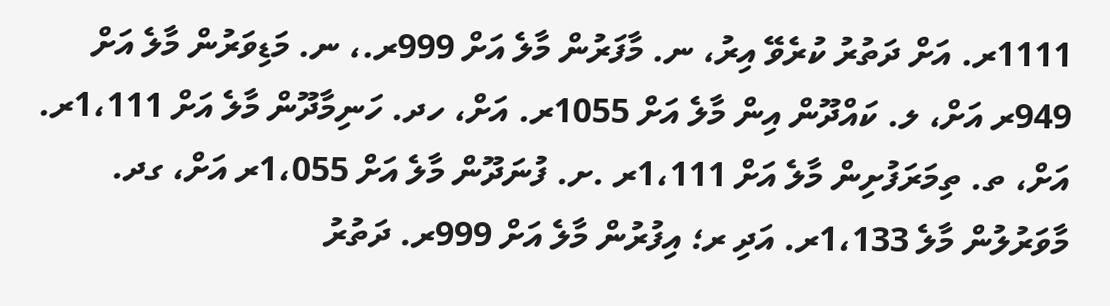1111ރ. އަށް ދަތުރު ކުރެވޭ އިރު، ނ. މާފަރުން މާލެ އަށް 999ރ.، ނ. މަޑިވަރުން މާލެ އަށް 949ރ އަށް، ލ. ކައްދޫން އިން މާލެ އަށް 1055ރ. އަށް، ހދ. ހަނިމާދޫން މާލެ އަށް 1،111ރ. އަށް، ތ. ތިމަރަފުށިން މާލެ އަށް 1،111ރ .ށ. ފުނަދޫން މާލެ އަށް 1،055ރ އަށް، ގދ. މާވަރުލުން މާލެ 1،133ރ. އަދި ރ؛ އިފުރުން މާލެ އަށް 999ރ. ދަތުރު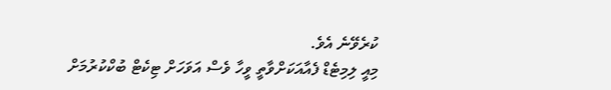ކުރެވޭނެ އެވެ.
މިއީ ލިމިޓެޑް ފެއާއަކަށްވާތީ ވީހާ ވެސް އަވަހަށް ޓިކެޓް ބުކްކުރުމަށް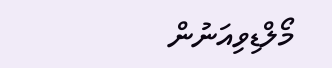މޯލްޑިވިއަނުން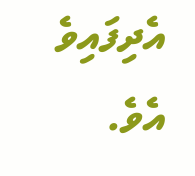އެދިފައިވެ އެވެ.